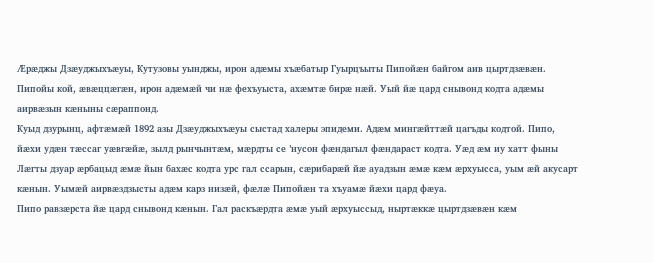Æрæджы Дзæуджыхъæуы, Кутузовы уынджы, ирон адæмы хъæбатыр Гуырцъыты Пипойæн байгом аив цыртдзæвæн. Пипойы кой, æвæццæгæн, ирон адæмæй чи нæ фехъуыста, ахæмтæ бирæ нæй. Уый йæ цард снывонд кодта адæмы аирвæзын кæныны сæраппонд.
Куыд дзурынц, афтæмæй 1892 азы Дзæуджыхъæуы сыстад халеры эпидеми. Адæм мингæйттæй цагъды кодтой. Пипо, йæхи удæн тæссаг уæвгæйæ, зылд рынчынтæм, мæрдты се ’нусон фæндагыл фæндараст кодта. Уæд æм иу хатт фыны Лæгты дзуар æрбацыд æмæ йын бахæс кодта урс гал ссарын, сæрибарæй йæ ауадзын æмæ кæм æрхуысса, уым æй акусарт кæнын. Уымæй аирвæздзысты адæм карз низæй, фæлæ Пипойæн та хъуамæ йæхи цард фæуа.
Пипо равзæрста йæ цард снывонд кæнын. Гал раскъæрдта æмæ уый æрхуыссыд, ныртæккæ цыртдзæвæн кæм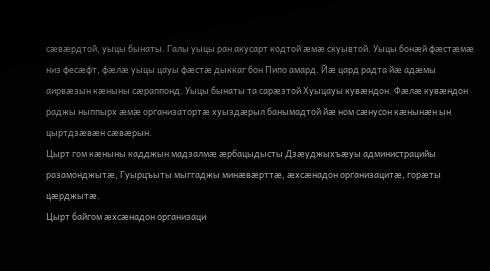сæвæрдтой, уыцы бынаты. Галы уыцы ран акусарт кодтой æмæ скуывтой. Уыцы бонæй фæстæмæ низ фесæфт, фæлæ уыцы цауы фæстæ дыккаг бон Пипо амард. Йæ цард радта йæ адæмы аирвæзын кæныны сæраппонд. Уыцы бынаты та сарæзтой Хуыцауы кувæндон. Фæлæ кувæндон раджы ныппырх æмæ организатортæ хуыздæрыл банымадтой йæ ном сæнусон кæнынæн ын цыртдзæвæн сæвæрын.
Цырт гом кæныны кадджын мадзалмæ æрбацыдысты Дзæуджыхъæуы администрацийы разамонджытæ, Гуырцъыты мыггаджы минæвæрттæ, æхсæнадон организацитæ, горæты цæрджытæ.
Цырт байгом æхсæнадон организаци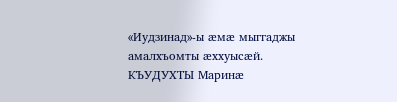«Иудзинад»-ы æмæ мыггаджы амалхъомты æххуысæй.
КЪУДУХТЫ Маринæ